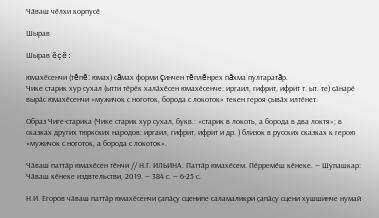Чӑваш чӗлхи корпусӗ

Шырав

Шырав ĕçĕ:

юмахӗсенчи (тĕпĕ: юмах) сăмах форми çинчен тĕплĕнрех пăхма пултаратăр.
Чике старик хур сухал (ытти тӗрӗк халӑхӗсен юмахӗсенче: иргаил, гифрит, ифрит т. ыт. те) сӑнарӗ вырӑс юмахӗсенчи «мужичок с ноготок, борода с локоток» текен героя ҫывӑх илтӗнет.

Образ Чиге-старика (Чике старик хур сухал, букв.: «старик в локоть, а борода в два локтя»; в сказках других тюркских народов: иргаил, гифрит, ифрит и др. ) близок в русских сказках к герою «мужичок с ноготок, а борода с локоток».

Чӑваш паттӑр юмахӗсен тӗнчи // Н.Г. ИЛЬИНА. Паттӑр юмахӗсем. Пӗрремӗш кӗнеке. — Шупашкар: Чӑваш кӗнеке издвтельстви, 2019. — 384 с. — 6-25 с.

Н.И. Егоров чӑваш паттӑр юмахӗсенчи ҫапӑҫу сценипе саламаликри ҫапӑҫу сцени хушшинче нумай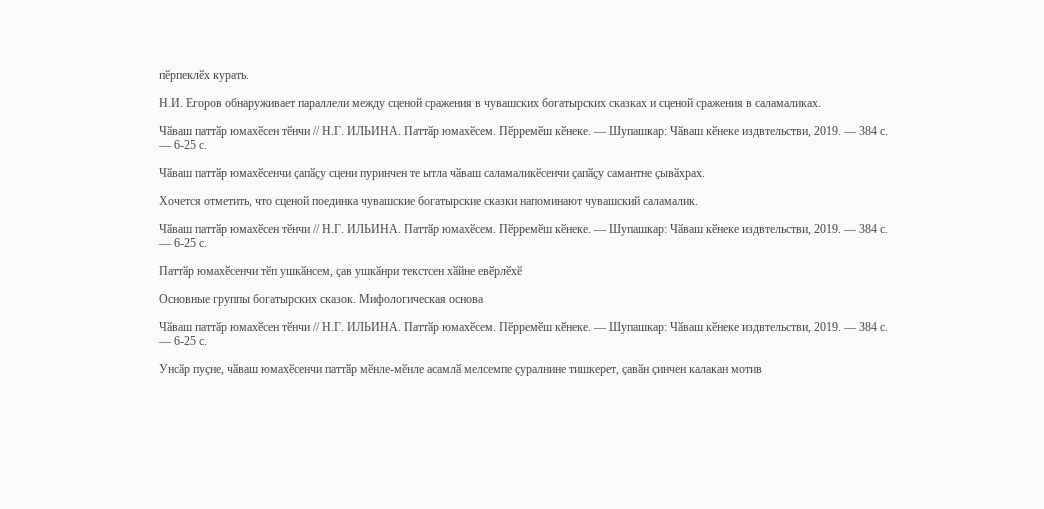пӗрпеклӗх курать.

Н.И. Егоров обнаруживает параллели между сценой сражения в чувашских богатырских сказках и сценой сражения в саламаликах.

Чӑваш паттӑр юмахӗсен тӗнчи // Н.Г. ИЛЬИНА. Паттӑр юмахӗсем. Пӗрремӗш кӗнеке. — Шупашкар: Чӑваш кӗнеке издвтельстви, 2019. — 384 с. — 6-25 с.

Чӑваш паттӑр юмахӗсенчи ҫапӑҫу сцени пуринчен те ытла чӑваш саламаликӗсенчи ҫапӑҫу самантне ҫывӑхрах.

Хочется отметить, что сценой поединка чувашские богатырские сказки напоминают чувашский саламалик.

Чӑваш паттӑр юмахӗсен тӗнчи // Н.Г. ИЛЬИНА. Паттӑр юмахӗсем. Пӗрремӗш кӗнеке. — Шупашкар: Чӑваш кӗнеке издвтельстви, 2019. — 384 с. — 6-25 с.

Паттӑр юмахӗсенчи тӗп ушкӑнсем, ҫав ушкӑнри текстсен хӑйне евӗрлӗхӗ

Основные группы богатырских сказок. Мифологическая основа

Чӑваш паттӑр юмахӗсен тӗнчи // Н.Г. ИЛЬИНА. Паттӑр юмахӗсем. Пӗрремӗш кӗнеке. — Шупашкар: Чӑваш кӗнеке издвтельстви, 2019. — 384 с. — 6-25 с.

Унсӑр пуҫне, чӑваш юмахӗсенчи паттӑр мӗнле-мӗнле асамлӑ мелсемпе ҫуралнине тишкерет, ҫавӑн ҫинчен калакан мотив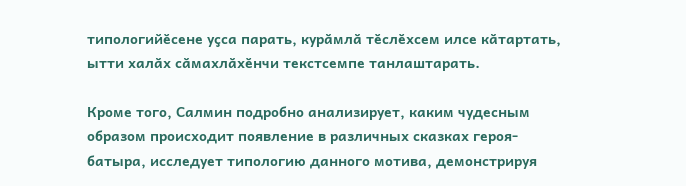типологийӗсене уҫса парать, курӑмлӑ тӗслӗхсем илсе кӑтартать, ытти халӑх сӑмахлӑхӗнчи текстсемпе танлаштарать.

Кроме того, Салмин подробно анализирует, каким чудесным образом происходит появление в различных сказках героя-батыра, исследует типологию данного мотива, демонстрируя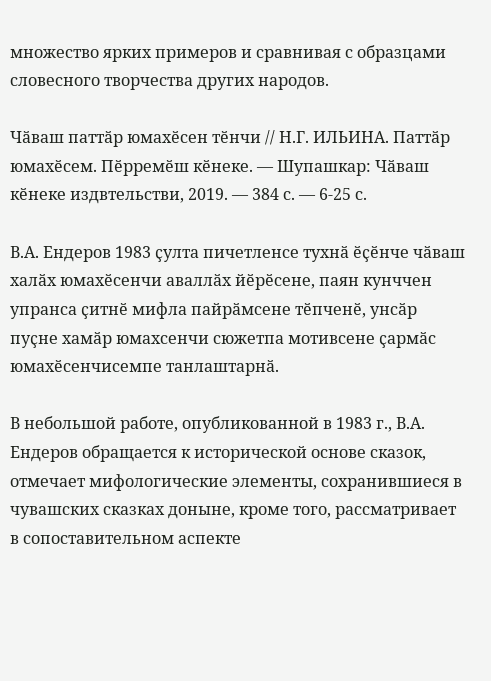множество ярких примеров и сравнивая с образцами словесного творчества других народов.

Чӑваш паттӑр юмахӗсен тӗнчи // Н.Г. ИЛЬИНА. Паттӑр юмахӗсем. Пӗрремӗш кӗнеке. — Шупашкар: Чӑваш кӗнеке издвтельстви, 2019. — 384 с. — 6-25 с.

В.А. Ендеров 1983 ҫулта пичетленсе тухнӑ ӗҫӗнче чӑваш халӑх юмахӗсенчи аваллӑх йӗрӗсене, паян кунччен упранса ҫитнӗ мифла пайрӑмсене тӗпченӗ, унсӑр пуҫне хамӑр юмахсенчи сюжетпа мотивсене ҫармӑс юмахӗсенчисемпе танлаштарнӑ.

В небольшой работе, опубликованной в 1983 г., В.А. Ендеров обращается к исторической основе сказок, отмечает мифологические элементы, сохранившиеся в чувашских сказках доныне, кроме того, рассматривает в сопоставительном аспекте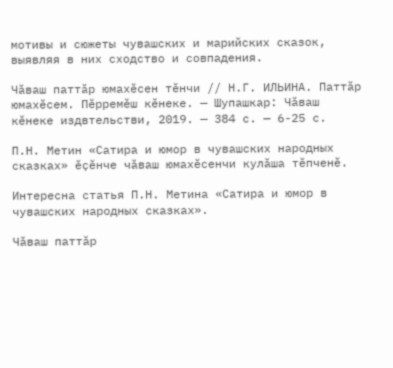мотивы и сюжеты чувашских и марийских сказок, выявляя в них сходство и совпадения.

Чӑваш паттӑр юмахӗсен тӗнчи // Н.Г. ИЛЬИНА. Паттӑр юмахӗсем. Пӗрремӗш кӗнеке. — Шупашкар: Чӑваш кӗнеке издвтельстви, 2019. — 384 с. — 6-25 с.

П.Н. Метин «Сатира и юмор в чувашских народных сказках» ӗҫӗнче чӑваш юмахӗсенчи кулӑша тӗпченӗ.

Интересна статья П.Н. Метина «Сатира и юмор в чувашских народных сказках».

Чӑваш паттӑр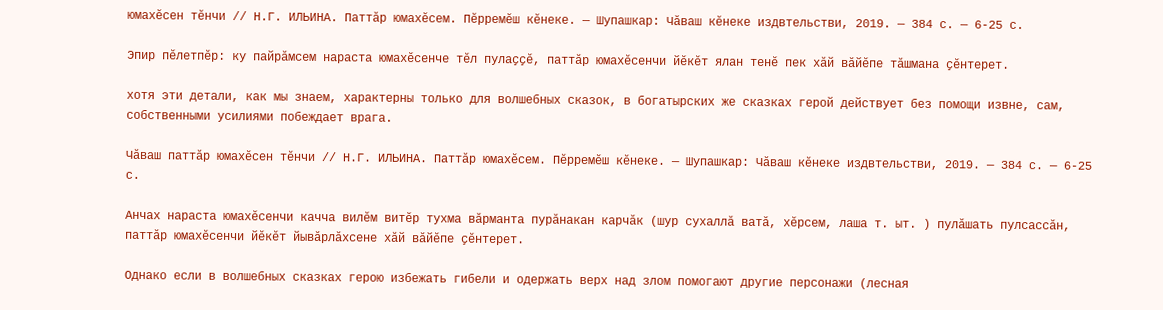юмахӗсен тӗнчи // Н.Г. ИЛЬИНА. Паттӑр юмахӗсем. Пӗрремӗш кӗнеке. — Шупашкар: Чӑваш кӗнеке издвтельстви, 2019. — 384 с. — 6-25 с.

Эпир пӗлетпӗр: ку пайрӑмсем нараста юмахӗсенче тӗл пулаҫҫӗ, паттӑр юмахӗсенчи йӗкӗт ялан тенӗ пек хӑй вӑйӗпе тӑшмана ҫӗнтерет.

хотя эти детали, как мы знаем, характерны только для волшебных сказок, в богатырских же сказках герой действует без помощи извне, сам, собственными усилиями побеждает врага.

Чӑваш паттӑр юмахӗсен тӗнчи // Н.Г. ИЛЬИНА. Паттӑр юмахӗсем. Пӗрремӗш кӗнеке. — Шупашкар: Чӑваш кӗнеке издвтельстви, 2019. — 384 с. — 6-25 с.

Анчах нараста юмахӗсенчи качча вилӗм витӗр тухма вӑрманта пурӑнакан карчӑк (шур сухаллӑ ватӑ, хӗрсем, лаша т. ыт. ) пулӑшать пулсассӑн, паттӑр юмахӗсенчи йӗкӗт йывӑрлӑхсене хӑй вӑйӗпе ҫӗнтерет.

Однако если в волшебных сказках герою избежать гибели и одержать верх над злом помогают другие персонажи (лесная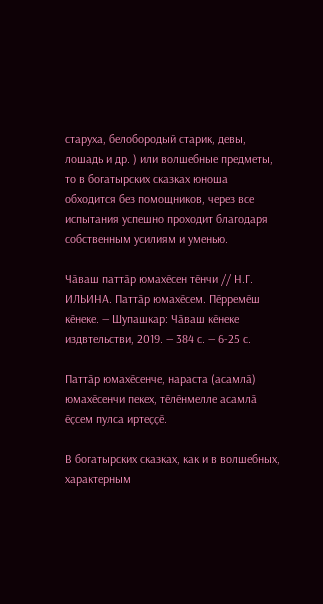старуха, белобородый старик, девы, лошадь и др. ) или волшебные предметы, то в богатырских сказках юноша обходится без помощников, через все испытания успешно проходит благодаря собственным усилиям и уменью.

Чӑваш паттӑр юмахӗсен тӗнчи // Н.Г. ИЛЬИНА. Паттӑр юмахӗсем. Пӗрремӗш кӗнеке. — Шупашкар: Чӑваш кӗнеке издвтельстви, 2019. — 384 с. — 6-25 с.

Паттӑр юмахӗсенче, нараста (асамлӑ) юмахӗсенчи пекех, тӗлӗнмелле асамлӑ ӗҫсем пулса иртеҫҫӗ.

В богатырских сказках, как и в волшебных, характерным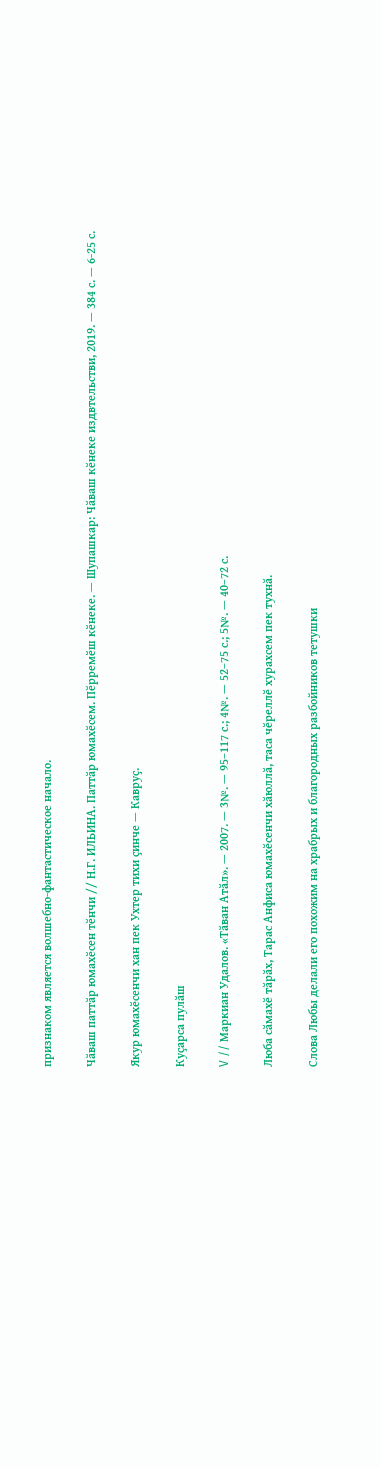признаком является волшебно-фантастическое начало.

Чӑваш паттӑр юмахӗсен тӗнчи // Н.Г. ИЛЬИНА. Паттӑр юмахӗсем. Пӗрремӗш кӗнеке. — Шупашкар: Чӑваш кӗнеке издвтельстви, 2019. — 384 с. — 6-25 с.

Якур юмахӗсенчи хан пек Ухтер тихи ҫинче — Кавруҫ.

Куҫарса пулӑш

V // Маркиан Удалов. «Тӑван Атӑл». — 2007. — 3№. — 95–117 с.; 4№. — 52–75 с.; 5№. — 40–72 с.

Люба сӑмахӗ тӑрӑх, Тарас Анфиса юмахӗсенчи хӑюллӑ, таса чӗреллӗ хурахсем пек тухнӑ.

Слова Любы делали его похожим на храбрых и благородных разбойников тетушки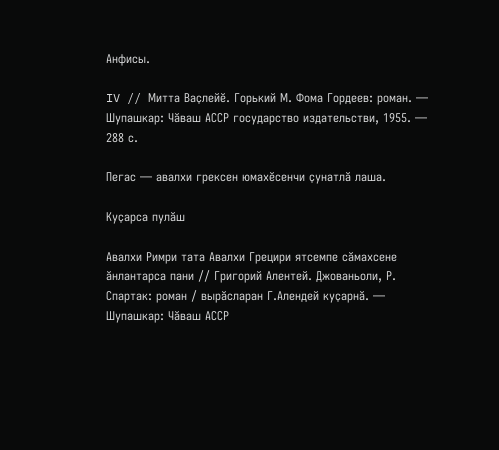Анфисы.

IV // Митта Ваҫлейӗ. Горький М. Фома Гордеев: роман. — Шупашкар: Чӑваш АССР государство издательстви, 1955. — 288 с.

Пегас — авалхи грексен юмахӗсенчи ҫунатлӑ лаша.

Куҫарса пулӑш

Авалхи Римри тата Авалхи Грецири ятсемпе сӑмахсене ӑнлантарса пани // Григорий Алентей. Джованьоли, Р. Спартак: роман / вырӑсларан Г.Алендей куҫарнӑ. — Шупашкар: Чӑваш АССР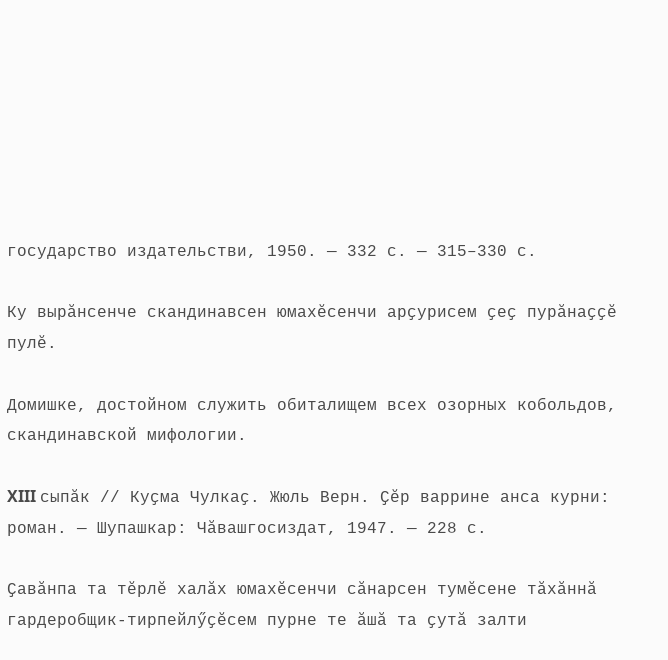государство издательстви, 1950. — 332 с. — 315–330 с.

Ку вырӑнсенче скандинавсен юмахӗсенчи арҫурисем ҫеҫ пурӑнаҫҫӗ пулӗ.

Домишке, достойном служить обиталищем всех озорных кобольдов, скандинавской мифологии.

XIII сыпӑк // Куҫма Чулкаҫ. Жюль Верн. Ҫӗр варрине анса курни: роман. — Шупашкар: Чӑвашгосиздат, 1947. — 228 с.

Ҫавӑнпа та тӗрлӗ халӑх юмахӗсенчи сӑнарсен тумӗсене тӑхӑннӑ гардеробщик-тирпейлӳҫӗсем пурне те ӑшӑ та ҫутӑ залти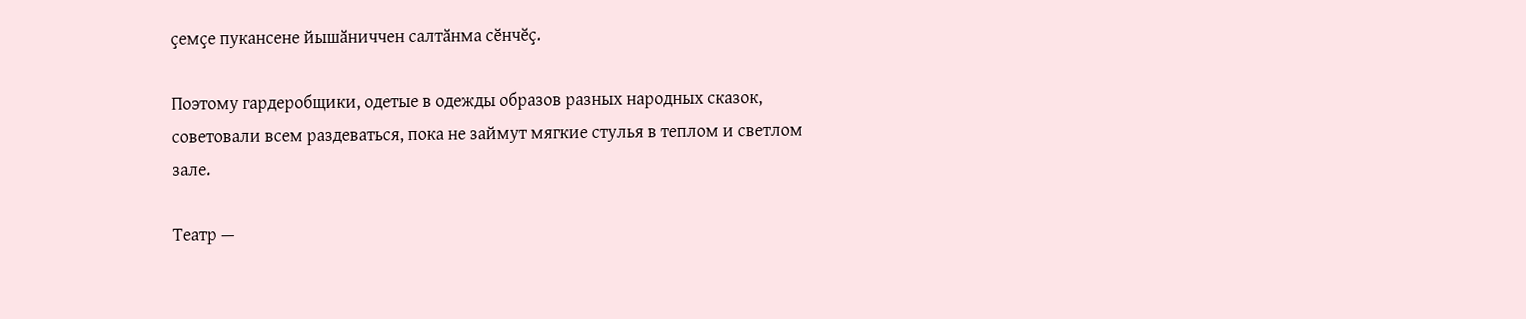ҫемҫе пукансене йышӑниччен салтӑнма сӗнчӗҫ.

Поэтому гардеробщики, одетые в одежды образов разных народных сказок, советовали всем раздеваться, пока не займут мягкие стулья в теплом и светлом зале.

Театр —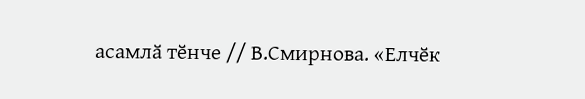асамлӑ тӗнче // В.Смирнова. «Елчӗк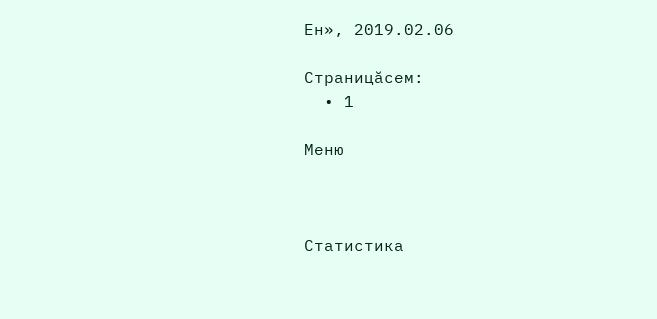Ен», 2019.02.06

Страницăсем:
  • 1

Меню



Статистика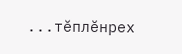...тĕплӗнрех